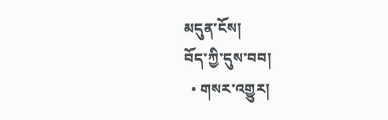མདུན་ངོས།
བོད་ཀྱི་དུས་བབ།
  • གསར་འགྱུར།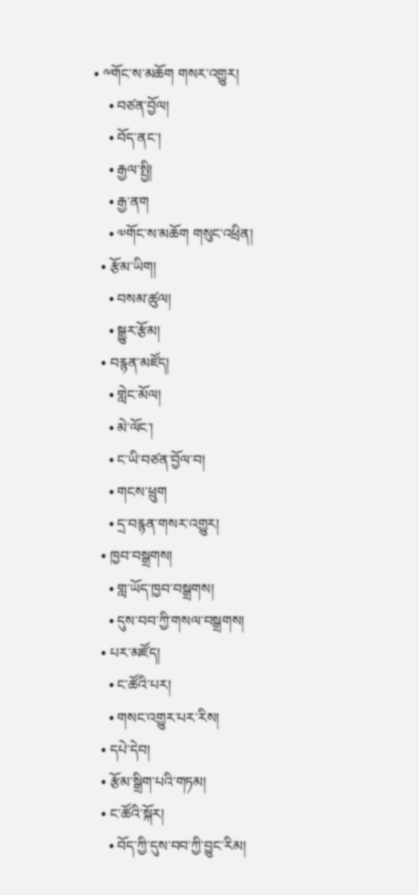• ༸གོང་ས་མཆོག གསར་འགྱུར།
    • བཙན་བྱོལ།
    • བོད་ནང་།
    • རྒྱལ་སྤྱི།
    • རྒྱ་ནག
    • ༧གོང་ས་མཆོག གསུང་འཕྲིན།
  • རྩོམ་ཡིག།
    • བསམ་ཚུལ།
    • སྒྱུར་རྩོམ།
  • བརྙན་མཛོད།
    • གླེང་མོལ།
    • མེ་ལོང་།
    • ང་ཡི་བཙན་བྱོལ་བ།
    • གངས་ཕྲུག
    • དྲ་བརྙན་གསར་འགྱུར།
  • ཁྱབ་བསྒྲགས།
    • གླ་ཡོད་ཁྱབ་བསྒྲགས།
    • དུས་བབ་ཀྱི་གསལ་བསྒྲགས།
  • པར་མཛོད།
    • ང་ཚོའི་པར།
    • གསང་འགྱུར་པར་རིས།
  • དཔེ་དེབ།
  • རྩོམ་སྒྲིག་པའི་གཏམ།
  • ང་ཚོའི་སྐོར།
    • བོད་ཀྱི་དུས་བབ་ཀྱི་བྱུང་རིམ།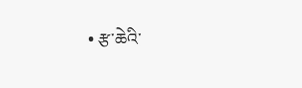• རྩ་ཆེའི་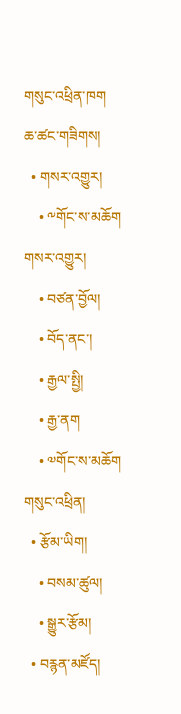གསུང་འཕྲིན་ཁག
ཆ་ཚང་གཟིགས།
  • གསར་འགྱུར།
    • ༸གོང་ས་མཆོག གསར་འགྱུར།
    • བཙན་བྱོལ།
    • བོད་ནང་།
    • རྒྱལ་སྤྱི།
    • རྒྱ་ནག
    • ༧གོང་ས་མཆོག གསུང་འཕྲིན།
  • རྩོམ་ཡིག།
    • བསམ་ཚུལ།
    • སྒྱུར་རྩོམ།
  • བརྙན་མཛོད།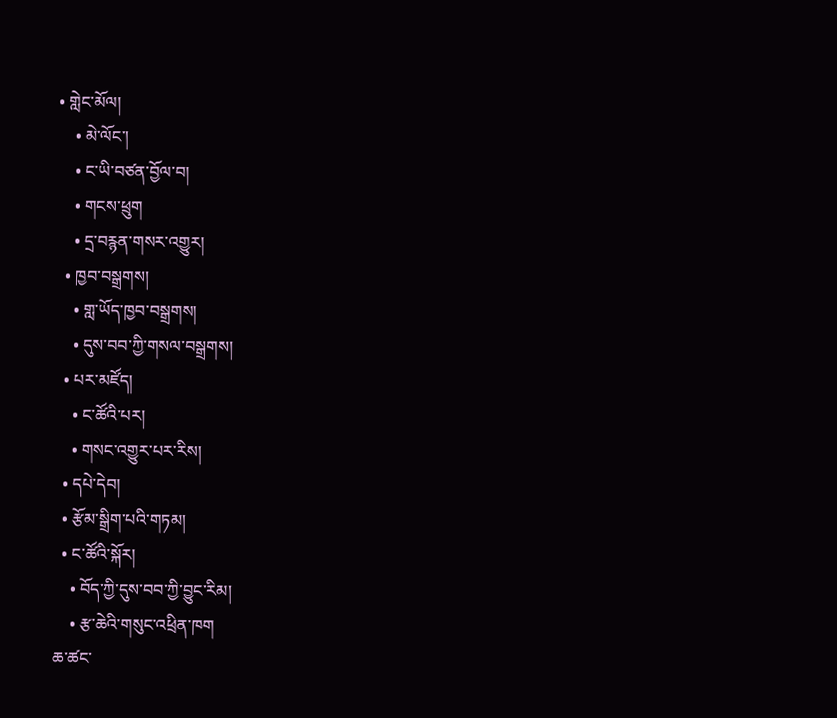• གླེང་མོལ།
    • མེ་ལོང་།
    • ང་ཡི་བཙན་བྱོལ་བ།
    • གངས་ཕྲུག
    • དྲ་བརྙན་གསར་འགྱུར།
  • ཁྱབ་བསྒྲགས།
    • གླ་ཡོད་ཁྱབ་བསྒྲགས།
    • དུས་བབ་ཀྱི་གསལ་བསྒྲགས།
  • པར་མཛོད།
    • ང་ཚོའི་པར།
    • གསང་འགྱུར་པར་རིས།
  • དཔེ་དེབ།
  • རྩོམ་སྒྲིག་པའི་གཏམ།
  • ང་ཚོའི་སྐོར།
    • བོད་ཀྱི་དུས་བབ་ཀྱི་བྱུང་རིམ།
    • རྩ་ཆེའི་གསུང་འཕྲིན་ཁག
ཆ་ཚང་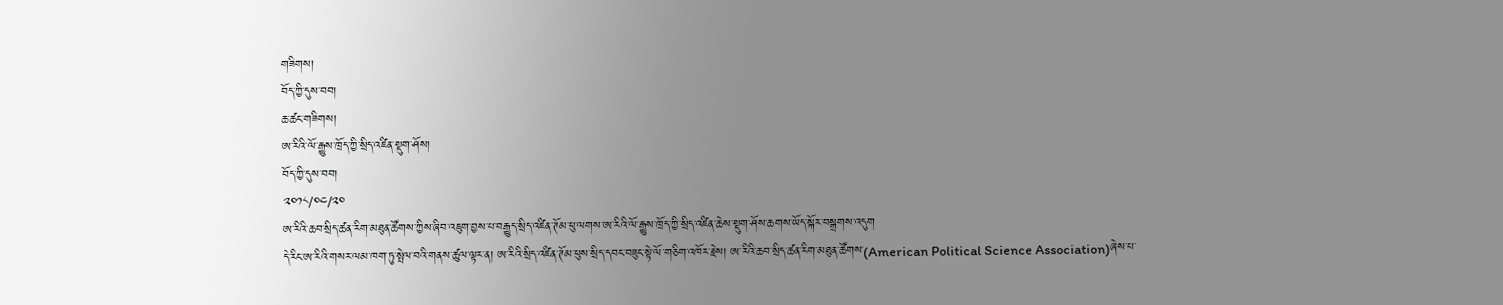གཟིགས།
བོད་ཀྱི་དུས་བབ།
ཆ་ཚང་གཟིགས།
ཨ་རིའི་ལོ་རྒྱུས་ཁྲོད་ཀྱི་སྲིད་འཛིན་སྡུག་ཤོས།
བོད་ཀྱི་དུས་བབ།
༢༠༡༨/༠༤/༢༠
ཨ་རིའི་ཆབ་སྲིད་ཚན་རིག་མཐུན་ཚོགས་ཀྱིས་ཞིབ་འཇུག་བྱས་པ་བརྒྱུད་སྲིད་འཛིན་ཊོམ་ཕུ་ལགས་ཨ་རིའི་ལོ་རྒྱུས་ཁྲོད་ཀྱི་སྲིད་འཛིན་ཆེས་སྡུག་ཤོས་ཆགས་ཡོད་སྐོར་བསྒྲགས་འདུག
དེ་རིང་ཨ་རིའི་གསར་ལམ་ཁག་ཏུ་སྤེལ་བའི་གནས་ཚུལ་ལྟར་ན། ཨ་རིའི་སྲིད་འཛིན་ཊོམ་ཕུས་སྲིད་དབང་བཟུང་སྟེ་ལོ་གཅིག་འཁོར་རྗེས། ཨ་རིའི་ཆབ་སྲིད་ཚན་རིག་མཐུན་ཚོགས་(American Political Science Association)ཞེས་པ་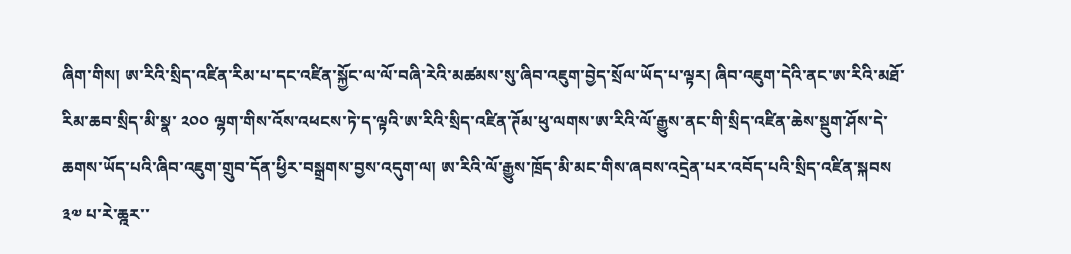ཞིག་གིས། ཨ་རིའི་སྲིད་འཛིན་རིམ་པ་དང་འཛིན་སྐྱོང་ལ་ལོ་བཞི་རེའི་མཚམས་སུ་ཞིབ་འཇུག་བྱེད་སྲོལ་ཡོད་པ་ལྟར། ཞིབ་འཇུག་དེའི་ནང་ཨ་རིའི་མཐོ་རིམ་ཆབ་སྲིད་མི་སྣ་ ༢༠༠ ལྷག་གིས་འོས་འཕངས་ཏེ་ད་ལྟའི་ཨ་རིའི་སྲིད་འཛིན་ཊོམ་ཕུ་ལགས་ཨ་རིའི་ལོ་རྒྱུས་ནང་གི་སྲིད་འཛིན་ཆེས་སྡུག་ཤོས་དེ་ཆགས་ཡོད་པའི་ཞིབ་འཇུག་གྲུབ་དོན་ཕྱིར་བསྒྲགས་བྱས་འདུག་ལ། ཨ་རིའི་ལོ་རྒྱུས་ཁྲོད་མི་མང་གིས་ཞབས་འདྲེན་པར་འབོད་པའི་སྲིད་འཛིན་སྐབས ༣༧ པ་རེ་ཆྰར་་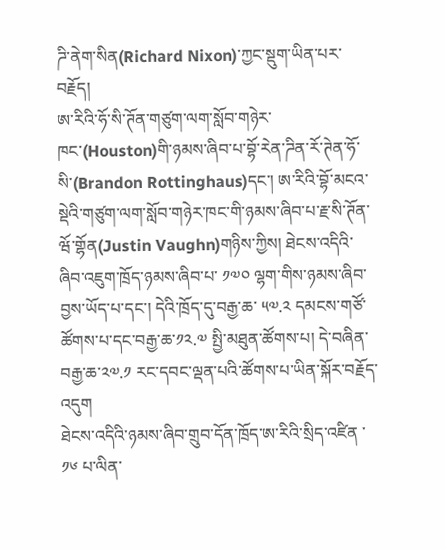ཌི་ནེག་སིན(Richard Nixon)་ཀྱང་སྡུག་ཡིན་པར་བརྗོད།
ཨ་རིའི་ཧོ་སི་ཊོན་གཙུག་ལག་སློབ་གཉེར་ཁང་(Houston)གི་ཉམས་ཞིབ་པ་བྷོ་རེན་ཌིན་རོ་ཊེན་ཧོ་སི་(Brandon Rottinghaus)དང་། ཨ་རིའི་བྷོ་མངའ་སྡེའི་གཙུག་ལག་སློབ་གཉེར་ཁང་གི་ཉམས་ཞིབ་པ་རྗ་སི་ཊོན་ཝོ་གྷོན(Justin Vaughn)གཉིས་ཀྱིས། ཐེངས་འདིའི་ཞིབ་འཇུག་ཁྲོད་ཉམས་ཞིབ་པ་ ༡༧༠ ལྷག་གིས་ཉམས་ཞིབ་བྱས་ཡོད་པ་དང་། དེའི་ཁྲོད་དུ་བརྒྱ་ཆ་ ༥༧.༢ དམངས་གཙོ་ཚོགས་པ་དང་བརྒྱ་ཆ་༡༢.༧ སྤྱི་མཐུན་ཚོགས་པ། དེ་བཞིན་བརྒྱ་ཆ་༢༧.༡ རང་དབང་ལྡན་པའི་ཚོགས་པ་ཡིན་སྐོར་བརྗོད་འདུག
ཐེངས་འདིའི་ཉམས་ཞིབ་གྲུབ་དོན་ཁྲོད་ཨ་རིའི་སྲིད་འཛིན ་༡༦ པ་ལིན་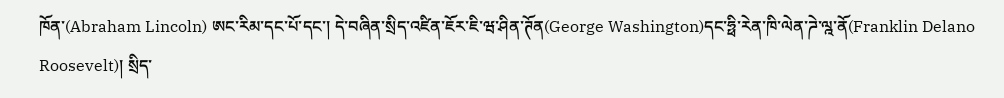ཁོན་(Abraham Lincoln) ཨང་རིམ་དང་པོ་དང་། དེ་བཞིན་སྲིད་འཛིན་ཇོར་ཇི་ཝ་ཤིན་ཊོན(George Washington)དང་ཧྥི་རེན་ཁི་ལེན་ཌེ་ལྰ་ནོ(Franklin Delano Roosevelt)། སྲིད་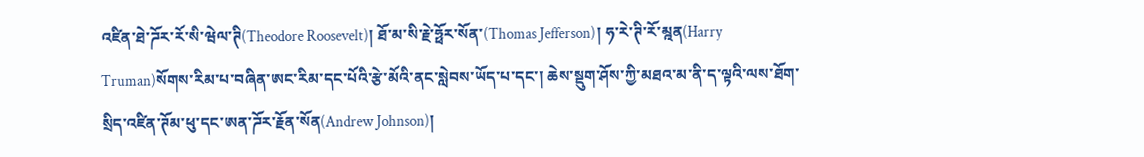འཛིན་ཐེ་ཌོར་རོ་སི་ཝེལ་ཊི(Theodore Roosevelt)། ཐོ་མ་སི་རྗེ་ཧྥོར་སོན་(Thomas Jefferson)། ཧ་རེ་ཊི་རོ་མྰན(Harry Truman)སོགས་རིམ་པ་བཞིན་ཨང་རིམ་དང་པོའི་རྩེ་མོའི་ནང་སླེབས་ཡོད་པ་དང་། ཆེས་སྡུག་ཤོས་ཀྱི་མཐའ་མ་ནི་ད་ལྟའི་ལས་ཐོག་སྲིད་འཛིན་ཊོམ་ཕུ་དང་ཨན་ཌོར་རྗོན་སོན(Andrew Johnson)།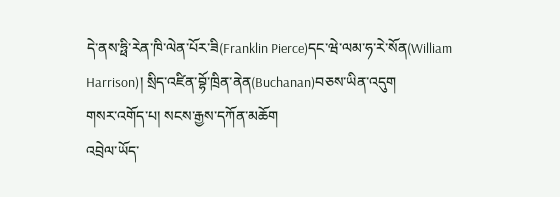དེ་ནས་ཧྥི་རེན་ཁི་ལེན་པོར་ཟི(Franklin Pierce)དང་ཝེ་ལམ་ཧ་རེ་སོན(William Harrison)། སྲིད་འཛིན་བྷོ་ཁྲིན་ནེན(Buchanan)བཅས་ཡིན་འདུག
གསར་འགོད་པ། སངས་རྒྱས་དཀོན་མཆོག
འབྲེལ་ཡོད་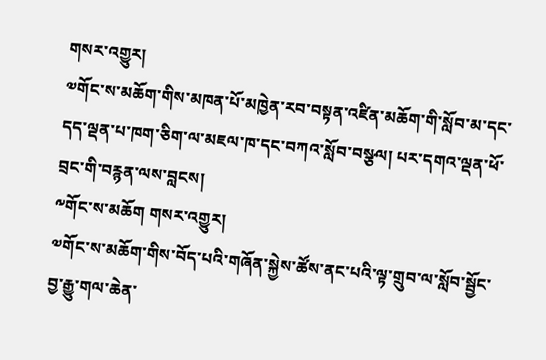གསར་འགྱུར།
༧གོང་ས་མཆོག་གིས་མཁན་པོ་མཁྱེན་རབ་བསྟན་འཛིན་མཆོག་གི་སློབ་མ་དང་དད་ལྡན་པ་ཁག་ཅིག་ལ་མཇལ་ཁ་དང་བཀའ་སློབ་བསྩལ། པར་དགའ་ལྡན་ཕོ་བྲང་གི་བརྙན་ལས་བླངས།
༸གོང་ས་མཆོག གསར་འགྱུར།
༧གོང་ས་མཆོག་གིས་བོད་པའི་གཞོན་སྐྱེས་ཚོས་ནང་པའི་ལྟ་གྲུབ་ལ་སློབ་སྦྱོང་བྱ་རྒྱུ་གལ་ཆེན་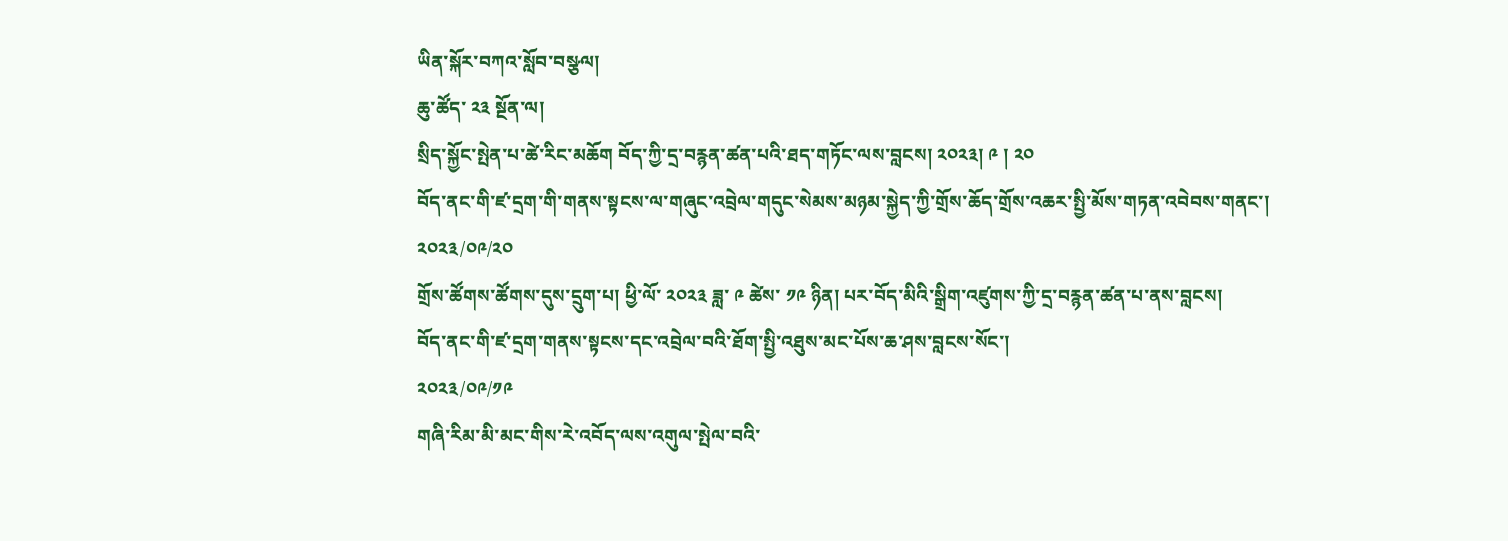ཡིན་སྐོར་བཀའ་སློབ་བསྩལ།
ཆུ་ཚོད་ ༢༣ སྔོན་ལ།
སྲིད་སྐྱོང་སྤེན་པ་ཚེ་རིང་མཆོག བོད་ཀྱི་དྲ་བརྙན་ཚན་པའི་ཐད་གཏོང་ལས་བླངས། ༢༠༢༣། ༩ ། ༢༠
བོད་ནང་གི་ཛ་དྲག་གི་གནས་སྟངས་ལ་གཞུང་འབྲེལ་གདུང་སེམས་མཉམ་སྐྱེད་ཀྱི་གྲོས་ཆོད་གྲོས་འཆར་སྤྱི་མོས་གཏན་འབེབས་གནང་།
༢༠༢༣/༠༩/༢༠
གྲོས་ཚོགས་ཚོགས་དུས་དྲུག་པ། ཕྱི་ལོ་ ༢༠༢༣ ཟླ་ ༩ ཚེས་ ༡༩ ཉིན། པར་བོད་མིའི་སྒྲིག་འཛུགས་ཀྱི་དྲ་བརྙན་ཚན་པ་ནས་བླངས།
བོད་ནང་གི་ཛ་དྲག་གནས་སྟངས་དང་འབྲེལ་བའི་ཐོག་སྤྱི་འཐུས་མང་པོས་ཆ་ཤས་བླངས་སོང་།
༢༠༢༣/༠༩/༡༩
གཞི་རིམ་མི་མང་གིས་རེ་འབོད་ལས་འགུལ་སྤེལ་བའི་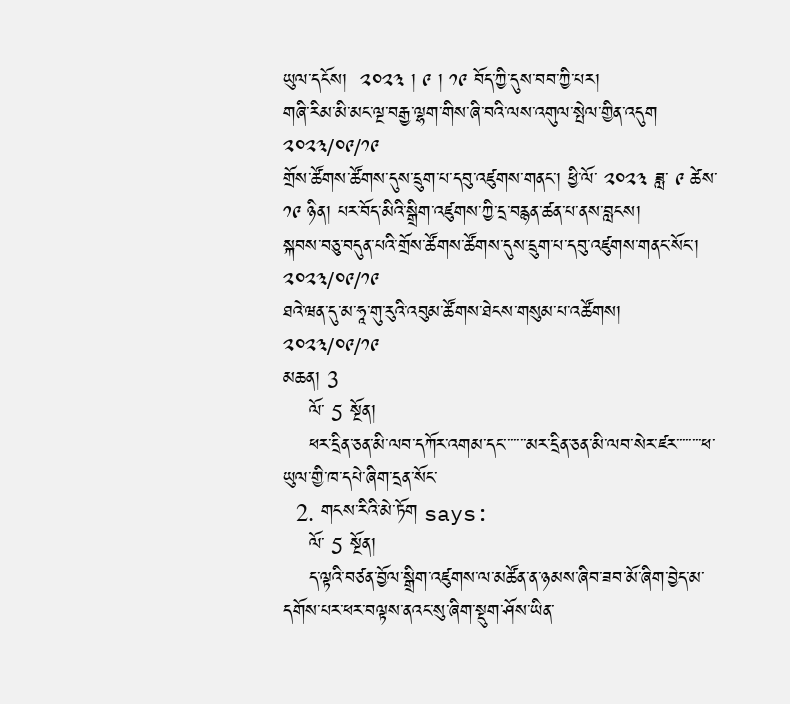ཡུལ་དངོས།  ༢༠༢༣ ། ༩ ། ༡༩ བོད་ཀྱི་དུས་བབ་ཀྱི་པར།
གཞི་རིམ་མི་མང་ལྔ་བརྒྱ་ལྷག་གིས་ཞི་བའི་ལས་འགུལ་སྤེལ་གྱིན་འདུག
༢༠༢༣/༠༩/༡༩
གྲོས་ཚོགས་ཚོགས་དུས་དྲུག་པ་དབུ་འཛུགས་གནང་། ཕྱི་ལོ་ ༢༠༢༣ ཟླ་ ༩ ཚེས་ ༡༩ ཉིན། པར་བོད་མིའི་སྒྲིག་འཛུགས་ཀྱི་དྲ་བརྙན་ཚན་པ་ནས་བླངས།
སྐབས་བཅུ་བདུན་པའི་གྲོས་ཚོགས་ཚོགས་དུས་དྲུག་པ་དབུ་འཛུགས་གནང་སོང་།
༢༠༢༣/༠༩/༡༩
ཐའེ་ཝན་དུ་མ་ཧཱ་གུ་རུའི་འབུམ་ཚོགས་ཐེངས་གསུམ་པ་འཚོགས།
༢༠༢༣/༠༩/༡༩
མཆན། 3
    ལོ་ 5 སྔོན།
    ཕར་དྲིན་ཅན་མི་ལབ་དཀོར་འགམ་དང་་་་་་་མར་དྲིན་ཅན་མི་ལབ་སེར་ཛར་་་་་་་་ཕ་ཡུལ་གྱི་ཁ་དཔེ་ཞིག་དྲན་སོང་
  2. གངས་རིའི་མེ་ཏོག says:
    ལོ་ 5 སྔོན།
    ད་ལྟའི་བཙན་བྱོལ་སྒྲིག་འཛུགས་ལ་མཚོན་ན་ཉམས་ཞིབ་ཟབ་མོ་ཞིག་བྱེད་མ་དགོས་པར་ཕར་བལྟས་ནའང་སུ་ཞིག་སྡུག་ཤོས་ཡིན་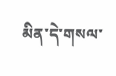མིན་དེ་གསལ་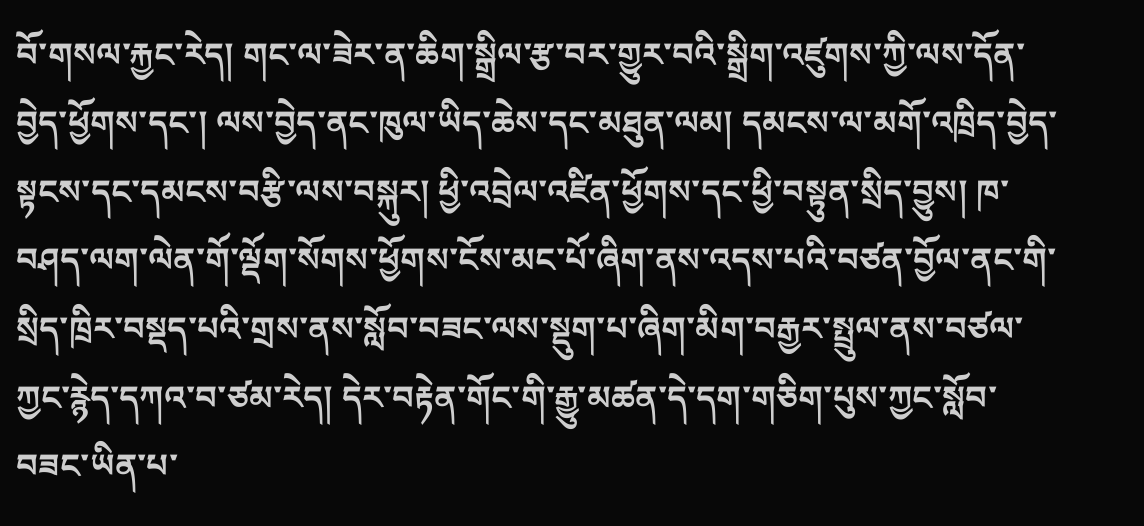བོ་གསལ་རྐྱང་རེད། གང་ལ་ཟེར་ན་ཆིག་སྒྲིལ་རྩ་བར་གྱུར་བའི་སྒྲིག་འཛུགས་ཀྱི་ལས་དོན་བྱེད་ཕྱོགས་དང་། ལས་བྱེད་ནང་ཁུལ་ཡིད་ཆེས་དང་མཐུན་ལམ། དམངས་ལ་མགོ་འཁྲིད་བྱེད་སྟངས་དང་དམངས་བརྩི་ལས་བསྐུར། ཕྱི་འབྲེལ་འཛིན་ཕྱོགས་དང་ཕྱི་བསྟུན་སྲིད་བྱུས། ཁ་བཤད་ལག་ལེན་གོ་ལྡོག་སོགས་ཕྱོགས་ངོས་མང་པོ་ཞིག་ནས་འདས་པའི་བཙན་བྱོལ་ནང་གི་སྲིད་ཁྲིར་བསྡད་པའི་གྲས་ནས་སློབ་བཟང་ལས་སྡུག་པ་ཞིག་མིག་བརྒྱར་སྤྲུལ་ནས་བཙལ་ཀྱང་རྙེད་དཀའ་བ་ཙམ་རེད། དེར་བརྟེན་གོང་གི་རྒྱུ་མཚན་དེ་དག་གཅིག་པུས་ཀྱང་སློབ་བཟང་ཡིན་པ་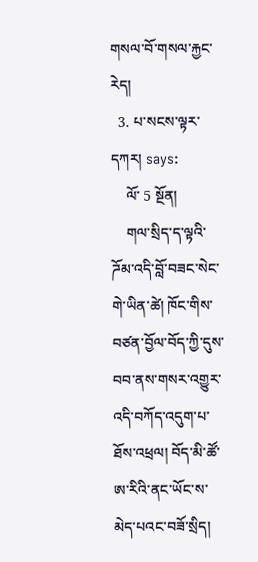གསལ་བོ་གསལ་རྐྱང་རེད།
  3. པ་སངས་ལྟར་དཀར། says:
    ལོ་ 5 སྔོན།
    གལ་སྲིད་ད་ལྟའི་ཌོམ་འདི་བློ་བཟང་སེང་གེ་ཡིན་ཚེ། ཁོང་གིས་བཙན་བྱོལ་བོད་ཀྱི་དུས་བབ་ནས་གསར་འགྱུར་འདི་བཀོད་འདུག་པ་ཐོས་འཕྲལ། བོད་མི་ཚོ་ཨ་རིའི་ནང་ཡོང་ས་མེད་པའང་བཟོ་སྲིད།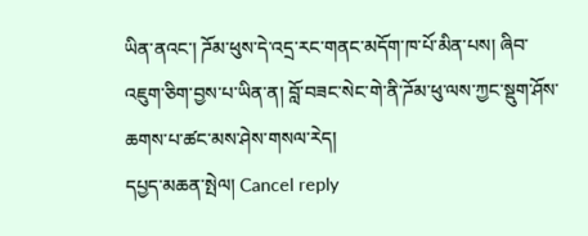ཡིན་ནའང་། ཌོམ་ཕུས་དེ་འདྲ་རང་གནང་མདོག་ཁ་པོ་མིན་པས། ཞིབ་འཇུག་ཅིག་བྱས་པ་ཡིན་ན། བློ་བཟང་སེང་གེ་ནི་ཌོམ་ཕུ་ལས་ཀྱང་སྡུག་ཤོས་ཆགས་པ་ཚང་མས་ཤེས་གསལ་རེད།
དཔྱད་མཆན་སྤེལ། Cancel reply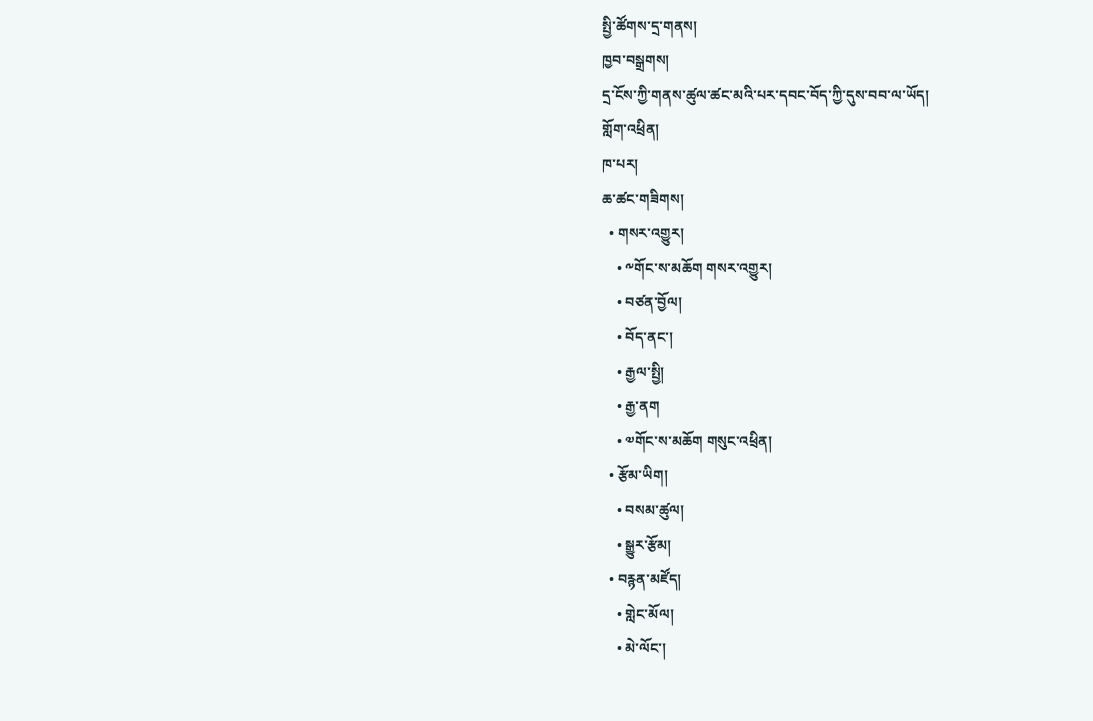སྤྱི་ཚོགས་དྲ་གནས།
ཁྱབ་བསྒྲགས།
དྲ་ངོས་ཀྱི་གནས་ཚུལ་ཚང་མའི་པར་དབང་བོད་ཀྱི་དུས་བབ་ལ་ཡོད།
གློག་འཕྲིན།
ཁ་པར།
ཆ་ཚང་གཟིགས།
  • གསར་འགྱུར།
    • ༸གོང་ས་མཆོག གསར་འགྱུར།
    • བཙན་བྱོལ།
    • བོད་ནང་།
    • རྒྱལ་སྤྱི།
    • རྒྱ་ནག
    • ༧གོང་ས་མཆོག གསུང་འཕྲིན།
  • རྩོམ་ཡིག།
    • བསམ་ཚུལ།
    • སྒྱུར་རྩོམ།
  • བརྙན་མཛོད།
    • གླེང་མོལ།
    • མེ་ལོང་།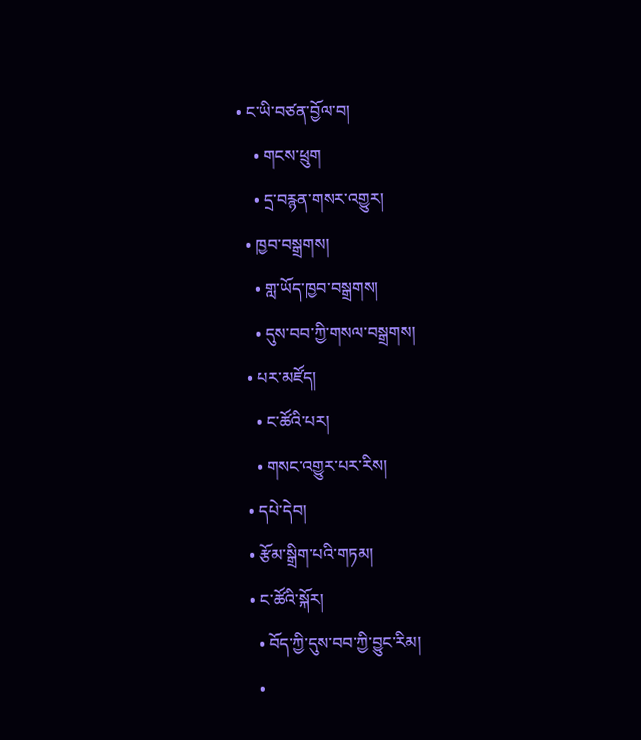• ང་ཡི་བཙན་བྱོལ་བ།
    • གངས་ཕྲུག
    • དྲ་བརྙན་གསར་འགྱུར།
  • ཁྱབ་བསྒྲགས།
    • གླ་ཡོད་ཁྱབ་བསྒྲགས།
    • དུས་བབ་ཀྱི་གསལ་བསྒྲགས།
  • པར་མཛོད།
    • ང་ཚོའི་པར།
    • གསང་འགྱུར་པར་རིས།
  • དཔེ་དེབ།
  • རྩོམ་སྒྲིག་པའི་གཏམ།
  • ང་ཚོའི་སྐོར།
    • བོད་ཀྱི་དུས་བབ་ཀྱི་བྱུང་རིམ།
    •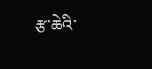རྩ་ཆེའི་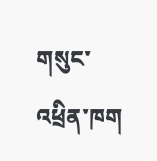གསུང་འཕྲིན་ཁག